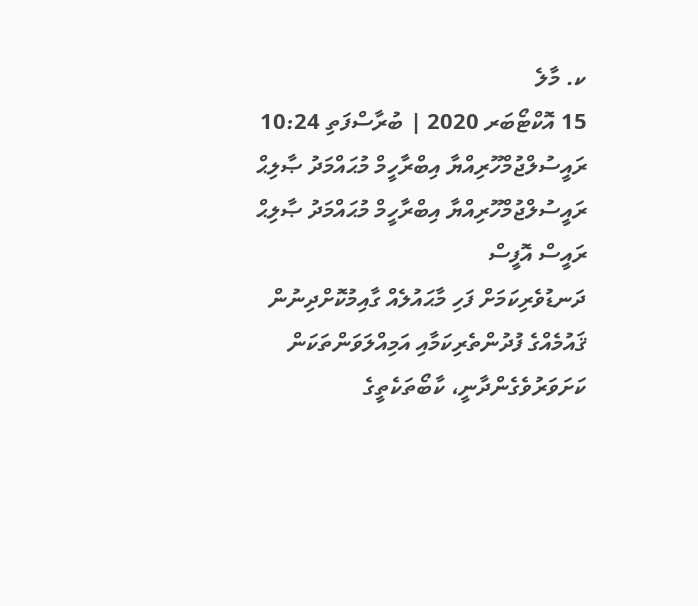ކ. މާލެ
15 އޮކްޓޯބަރ 2020 | ބުރާސްފަތި 10:24
ރައީސުލްޖުމްހޫރިއްޔާ އިބްރާހީމް މުޙައްމަދު ޞާލިޙް
ރައީސުލްޖުމްހޫރިއްޔާ އިބްރާހީމް މުޙައްމަދު ޞާލިޙް
ރައީސް އޮފީސް
ދަނޑުވެރިކަމަށް ފަހި މާޙައުލެއް ގާއިމުކޮށްދިނުން
ޤައުމެއްގެ ފުދުންތެރިކަމާއި އަމިއްލަވަންތަކަން ކަށަވަރުވެގެންދާނީ، ކާބޯތަކެތީގެ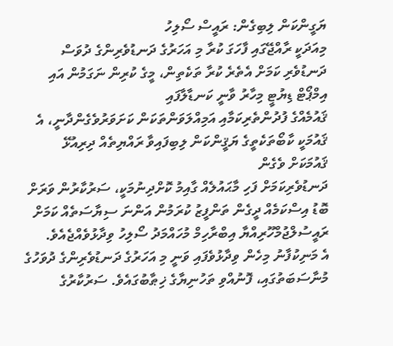ޔަގީންކަން ލިބިގެން: ރައީސް ސޯލިހު
މިއަދަކީ ރާއްޖޭގައި ފާހަގަ ކުރާ މި އަހަރުގެ ދަނޑުވެރިންގެ ދުވަސް
ދަނޑުވެރި ކަމަށް އެތެރެ ކުރާ ތަކެތިން، މީގެ ކުރިން ނަގަމުން އައި އިމްޕޯޓް ޑިޔުޓީ މިހާރު ވާނީ ކަނޑާލާފައި
ޤައުމެއްގެ ފުދުންތެރިކަމާއި އަމިއްލަވަންތަކަން ކަށަވަރުވެގެންދާނީ، އެ ޤައުމަކީ ކާބޯތަކެތީގެ ޔަޤީންކަން ލިބިފައިވާ ރައްޔިތެއް ދިރިއުޅޭ ޤައުމަކަށް ވެގެން
ދަނޑުވެރިކަމަށް ފަހި މާޙައުލެއް ގާއިމު ކޮށްދިނުމަކީ، ސަރުކާރުން ވަރަށް ބޮޑު އިސްކަމެއް ދީގެން ތަންފީޒު ކުރަމުން އަންނަ ސިޔާސަތެއް ކަމަށް ރައީސުލްޖުމްހޫރިއްޔާ އިބްރާހިމް މުހައްމަދު ސޯލިހު ވިދާޅުވެއްޖެއެވެ.
އެ މަނިކުފާނު މިހެން ވިދާޅުވެފައި ވަނީ މި އަހަރުގެ ދަނޑުވެރިންގެ ދުވަހުގެ މުނާސަބަތުގައި، ފޮނުއްވި ތަހުނިޔާގެ ޚިޠާބުގައެވެ. ސަރުކާރުގެ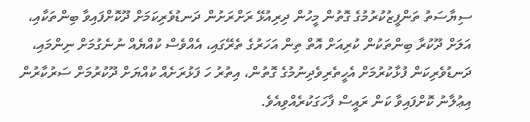ސިޔާސަތު ތަންފީޒުކުރުމުގެ ގޮތުން މީހުން ދިރިއުޅޭ ރަށްރަށުން ދަނޑުވެރިކަމަށް ދޫކޮށްފައިވާ ބިންތަކާއި، އަލަށް ދޫކުރާ ބިންތަކުން ކުރިއަށް އޮތް ތިން އަހަރުގެ ތެރޭގައި، އެއްވެސް ކުއްޔެއް ނުނެގުމަށް ނިންމައި، ދަނޑުވެރިކަން ފުޅާކުރުމަށް އެހީތެރިވެދިނުމުގެ ގޮތުން، އިތުރު ހަ ފަޅުރަށެއް ކުއްޔަށް ދޫކުރުމަށް ސަރުކާރުން އިޢުލާނު ކޮށްފައިވާ ކަން ރައީސް ފާހަގަކުރެއްވިއެވެ.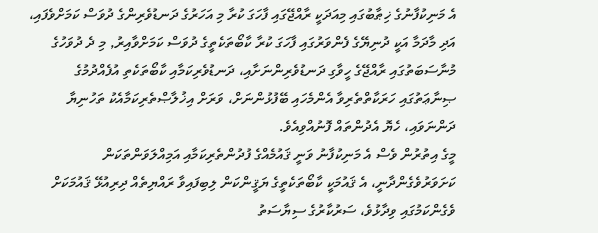އެ މަނިކުފާނުގެ ޚިޠާބުގައި މިއަދަކީ ރާއްޖޭގައި ފާހަގަ ކުރާ މި އަހަރުގެ ދަނޑުވެރިންގެ ދުވަސް ކަމަށްވެފައި، އަދި މާދަމާ އަކީ ދުނިޔޭގެ ފެންވަރުގައި ފާހަގަ ކުރާ ކާބޯތަކެތީގެ ދުވަސް ކަމަށްވާއިރު, މި ދެ ދުވަހުގެ މުނާސަބަތުގައި ރާއްޖޭގެ ހީވާގި ދަނޑުވެރިންނަށާއި، ދަނޑުވެރިކަމާއި ކާބޯތަކެތި އުފެއްދުމުގެ ޞިނާޢަތުގައި ހަރަކާތްތެރިވާ އެންމެހައި ބޭފުޅުންނަށް، ވަރަށް އިޚުލާޞްތެރިކަމާއެކު ތަހުނިޔާ ދަންނަވައި، ހެޔޮ އެދުންތައް ފޮނުއްވިއެވެ.
މީގެ އިތުރުން ވެސް އެ މަނިކުފާނު ވަނީ ޤައުމެއްގެ ފުދުންތެރިކަމާއި އަމިއްލަވަންތަކަން ކަށަވަރުވެގެންދާނީ، އެ ޤައުމަކީ ކާބޯތަކެތީގެ ޔަޤީންކަން ލިބިފައިވާ ރައްޔިތެއް ދިރިއުޅޭ ޤައުމަކަށް ވެގެންކަމުގައި ވިދާޅުވެ، ސަރުކާރުގެ ސިޔާސަތު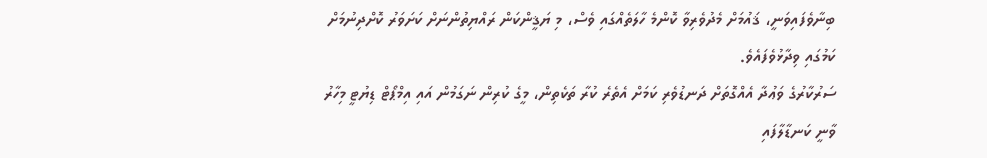ބިނާވެފައިވަނީ، ޤައުމަށް މެދުވެރިވާ ކޮންމެ ހާލަތެއްގައި ވެސް، މި ޔަޤީންކަން ރައްޔިތުންނަށް ކަށަވަރު ކޮށްދިނުމަށް ކަމުގައި ވިދާޅުވެފައެވެ.
ސަރުކާރުގެ ވަޢުދާ އެއްގޮތަށް ދަނޑުވެރި ކަމަށް އެތެރެ ކުރާ ތަކެތިން، މީގެ ކުރިން ނަގަމުން އައި އިމްޕޯޓް ޑިޔުޓީ މިހާރު ވާނީ ކަނޑާލާފައި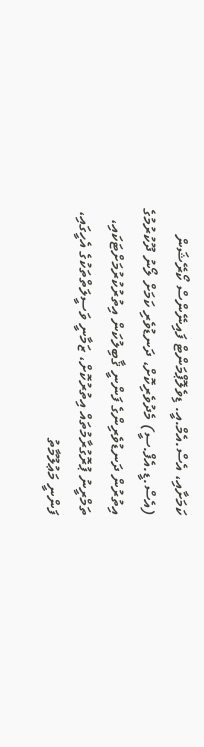ކަމަށާއި، އެސް.އެމް.އީ. ޑިވެލޮޕްމަންޓް ފައިނޭންސް ކޯރޭޝަން (އެސް.ޑީ.އެފް.ސީ) މެދުވެރިކޮށް، ދަނޑުވެރި ކަމަށް ލޯނު ދޫކުރުމުގެ އިތުރުން ދަނޑުވެރިންގެ ފަންނީ ޤާބިލުކަން އިތުރުކުރުމަށްޓަކައި، ތަމްރީނު ޕުރޮގުރާމުތައް އިތުރުކޮށް، ޒަމާނީ ވަސީލަތްތަކުގެ އެހީގައި، ފަންނީ މަޢުލޫމާތު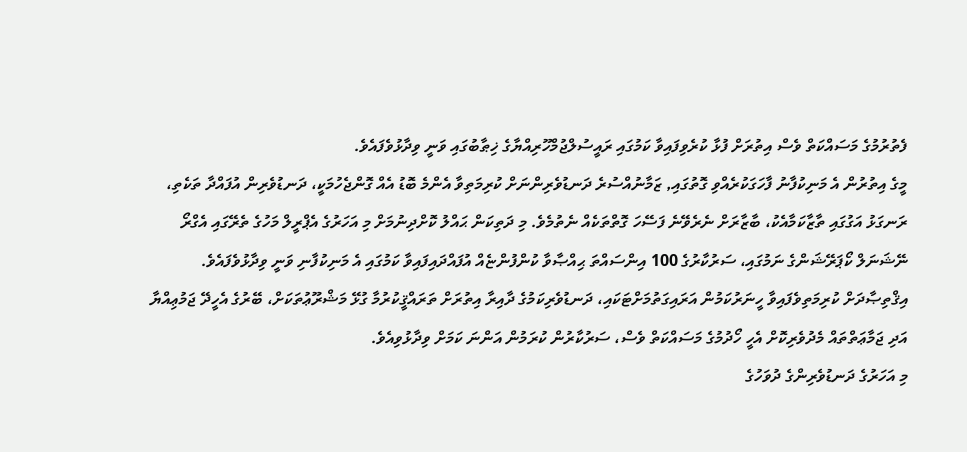ފެތުރުމުގެ މަސައްކަތް ވެސް އިތުރަށް ފުޅާ ކުރެވިފައިވާ ކަމުގައި ރައީސުލްޖުމްހޫރިއްޔާގެ ޚިޠާބުގައި ވަނީ ވިދާޅުވެފައެވެ.
މީގެ އިތުރުން އެ މަނިކުފާނު ފާހަގަކުރެއްވި ގޮތުގައި, ޒަމާނުއްސުރެ ދަނޑުވެރިންނަށް ކުރިމަތިވާ އެންމެ ބޮޑު އެއް ގޮންޖެހުމަކީ، ދަނޑުވެރިން އުފައްދާ ތަކެތި، ރަނގަޅު އަގުގައި ތާޒާކަމާއެކު، ބާޒާރަށް ނެރެވޭނެ ފަސޭހަ ގޮތްތަކެއް ނެތުމެވެ. މި ދަތިކަން ޙައްލު ކޮށްދިނުމަށް މި އަހަރުގެ އެޕްރީލް މަހުގެ ތެރޭގައި އެގްރޯ ނޭޝަނަލް ކޯޕަރޭޝަންގެ ނަމުގައި، ސަރުކާރުގެ 100 އިންސައްތަ ޙިއްޞާވާ ކުންފުންޏެއް އުފައްދައިފައިވާ ކަމުގައި އެ މަނިކުފާނި ވަނީ ވިދާޅުވެފައެވެ.
އިޤްތިޞާދަށް ކުރިމަތިވެފައިވާ ހީނަރުކަމުން އަރައިގަތުމަށްޓަކައި، ދަނޑުވެރިކަމުގެ ދާއިރާ އިތުރަށް ތަރައްޤީކުރުމާ ގުޅޭ މަޝްރޫޢުތަކަށް، ބޭރުގެ އެހީދޭ ޖަމުޢިއްޔާ އަދި ޖަމާޢަތްތައް މެދުވެރިކޮށް އެހީ ހޯދުމުގެ މަސައްކަތް ވެސް، ސަރުކާރުން ކުރަމުން އަންނަ ކަމަށް ވިދާޅުވިއެވެ.
މި އަހަރުގެ ދަނޑުވެރިންގެ ދުވަހުގެ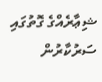ޝިޢާރެއްގެ ގޮތުގައި ސަރުކާރުން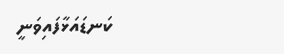ކަނޑައަޅާފައިވަނީ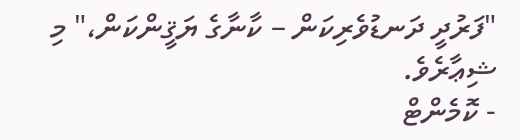"ފަރުދީ ދަނޑުވެރިކަން – ކާނާގެ ޔަޤީންކަން،" މި ޝިޢާރެވެ.
- ކޮމެންޓް